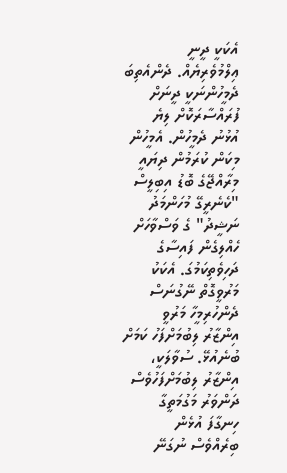އެކަކީ ދީނީ ޢިލްމުވެރިޔެއް. ދެންއެތިބަ ދެމީހުންނަކީ ދީނަށް ފުރައްސާރަކޮށް ލިޔެ އުޅުނު ދެމީހުން. އެމީހުން މިކަން ކުރަމުން ދިޔައީ މިރާއްޖޭގެ ބޮޑު އިބިލީސް "ކެނެރީގޭ މުހަންމަދު ނަޝީދު" ގެ ވަސްވާހަށް ހެއްލިގެން ފައިސާގެ ދަހިވެތިކަމުގަ. އެކަކު މަރުވީގޮތް ނޭގުނަސް ދެންހުރިމީހާ މަރުވީ އިންޒާރު ލިބުމަށްފަހު ކަމަށް ބުނެއުޅޭ. ސުވާލަކީ، އިންޒާރު ލިބުމަށްފަހުވެސް ދަންވަރު މަގުމަތީގާ ހިނގާފަ އުޅެން ބިރެއްވެސް ނުގަނޭ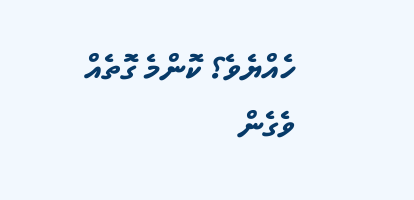ހެއްޔެވެ؟ ކޮންމެ ގޮތެއް ވެގެން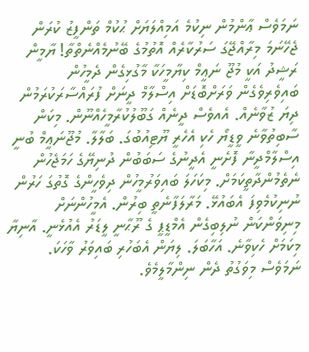ނަމަވެސް ޢާންމުން ނިކުމެ އަމިއްލަޔަށް ޙުކުމް ތަންފީޒު ކުރަން ޖެހޭނަމަ މިރާއްޖޭގަ ސަރުކާރެއް އޮތުމުގެ ބޭނުމެއްނެތްތާ! ޔާމީން ރަޝީދު އަކީ މުޖޫ ނަޢީމް ކިޔާމީހަކާ މާގުޅިގެން ދެމީހުން ބައިވެރިވެގެން ވަރަށްބޮޑަށް އިސްލާމް ދީނަށް ފުރައްސާރަކުރަމުން ދިޔަ ޒުވާނެއް. އެއވެސް ދީނެއް ގަބޫލުކުރާމީހެއްނޫން. މިކަން ސާބިތުވާނެ ވީޑީޔޯ ހެކި އެހެރީ ޔޫޓިއުބުގަ. ބަލާލާ. މުޖޫނަޢީމް ބުނީ އިސްލާމްދީނާ ފޮށެނީ އެދީނުގެ ސަބަބުން ދުނިޔޭގެ ހަމަޖެހުން ނެތެމުންދާތީކަމަށް. މިކަހަލަ ބައިވަރުމީހުން ދިވެހީންގެ ގޮތުގަ ހަރުން ނުނިކުމެވިފަ އެބައުޅޭ. މަރާލަފާނެތީ ބިރުން. އެމީހުންނަށް މިނިވަންކަން ނުލިބިގެން އެމްޑީޕީ ގެ ރޫޙާނީ ލީޑަރު އެއުޅެނީ. އާނިޔާ މިކަމަށް ހެކިވާނެ. އަހާބަލަ. ލިޔަން އެބަހުރި ބައިވަރު ވާހަކަ. ނަމަވެސް މިވަގުތު ދެން ނިންމާލީމެވެ.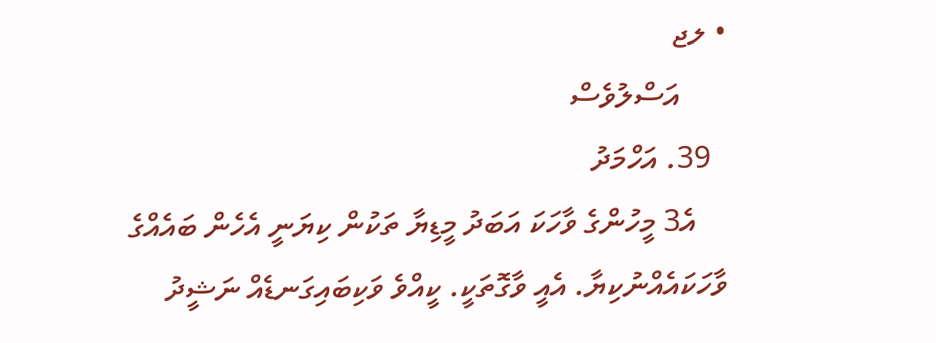• ލޖ
      އަސްލުވެސް
  39. އަހްމަދު
    އެ3 މީހުންގެ ވާހަކަ އަބަދު މީޑިޔާ ތަކުން ކިޔަނީ އެހެން ބައެއްގެ ވާހަކައެއްނުކިޔާ. އެއީ ވާގޮތަކީ. ކީއްވެ ވަކިބައިގަނޑެއް ނަޝީދު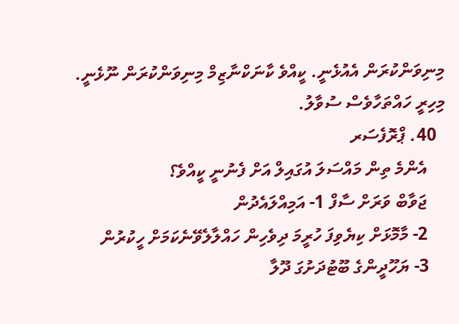މިނިވަންކުރަން އެއުޅެނީ. ކީއްވެ ކާނަކްނާޒިމް މިނިވަންކުރަން ނޫޅެނީ. މިހިރީ ހައްތަހާވެސް ސުވާލު.
  40. ޕްރޮފެސަރ
    އެންމެ ތިން މައްސަލަ އުގައިލް އަށް ފެނުނީ ކީއްވެ؟
    ޖަވާބް ވަރަށް ސާފް 1- އަމިއްލައެދުން
    2- މާމޮޅަށް ކިޔެވިފަ ހުރީމަ ދިވެހިން ހައްލާލެވޭނެކަމަށް ހީކުރުން
    3- ޔަހޫދީންގެ ބޫޓުދަށުގަ ދޫލާ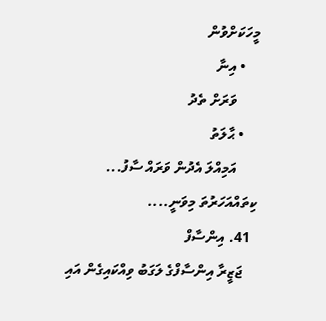މީހަކަށްވުން
    • އިނާ
      ވަރަށް ތެދު
    • ޙާލަތު
      އަމިއްލަ އެދުން ވަރައް ސާފު... ކިތައްއަހަރުތަ މިވަނީ....
  41. އިންސާފް
    ޖަޒީރާ އިންސާފްގެ ލަގަބު ވިއްކައިގެން އައި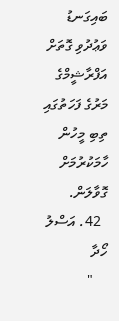ބައިގަނޑު ވަޢުދުވި ގޮތަށް އަފްރާޝީމްގެ މަރުގެ ފަހަތުގައި ތިބި މީހުން ހާމަކުރުމަށް ގޮވާލަން.
  42. އަސްލު ހޯދާ
    "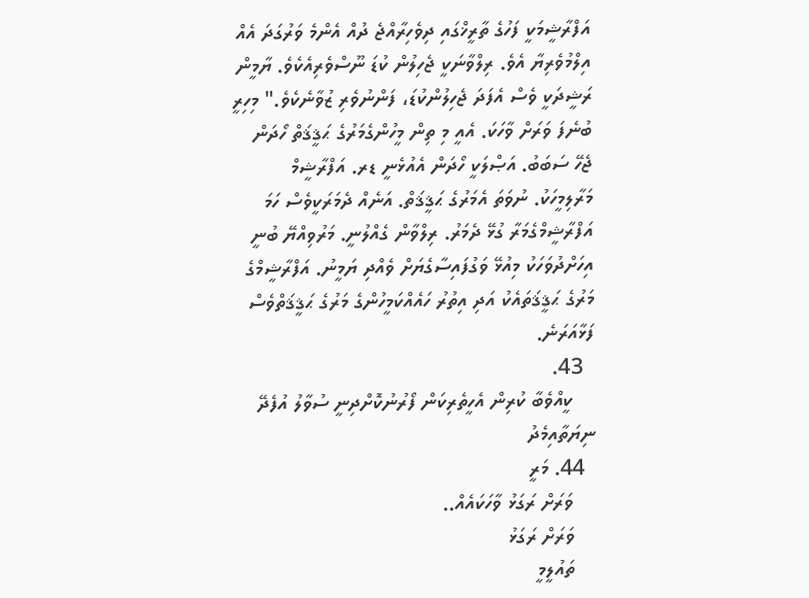އަފްރާޝީމަކީ ފަހުގެ ތާރީޚްގައި ދިވެހިރާއްޖެ ދުއް އެންމެ ވަރުގަދަ އެއް އިލްމުވެރިޔާ އެވެ. ރިލްވާނަކީ ޖެހިލުން ކުޑަ ނޫސްވެރިއެކެވެ. ޔާމީން ރަޝީދަކީ ވެސް އެފަދަ ޖެހިލުންކުޑަ، ފަންނުވެރި ޒުވާނެކެވެ." މިހިރީ ބުނެފަ ވަރަށް ވާހަކަ. އެއީ މި ތިން މީހުންގެމަރުގެ ޙަޤީޤަތް ހޯދަން ޖެހޭ ސަބަބު. އަޞްލަކީ ހޯދަން އެއުޅެނީ ޑރ. އަފްރާޝީމް މަރާލިމީހަކު. ނުވަތަ އެމަރުގެ ޙަޤީޤަތް. އަނެއް ދެމަރަކީވެސް ހަމަ އަފްރާޝީމްގެމަރާ ގުޅޭ ދެމަރު. ރިލްވާން ގެއްލުނީ. މަރުވިއްޔޭ ބުނީ އިހަށްދުވަހަކު މިއުޅޭ ވަގުފައިސާގެޔަށް ވެއްދި ޔަމީނު. އަފްރާޝީމްގެ މަރުގެ ޙަޤީޤަތައެކު އަދި އިތުރު ހައެއްކަމީހުންގެ މަރުގެ ޙަޤީޤަތްވެސް ފަޅާއަރަނެ.
  43.
    ކީއްވެބާ ކުރިން އެހީތެރިކަން ފޯރުނުކޮށްދިނީ ސުވާލު އުފެދޭ ނިޔަތާއިމެދު
  44. މަރީ
    ވަރަށް ރަގަޅު ވާހަކައެއް..
    ވަރަށް ރަގަޅު
    ތައުލީމީ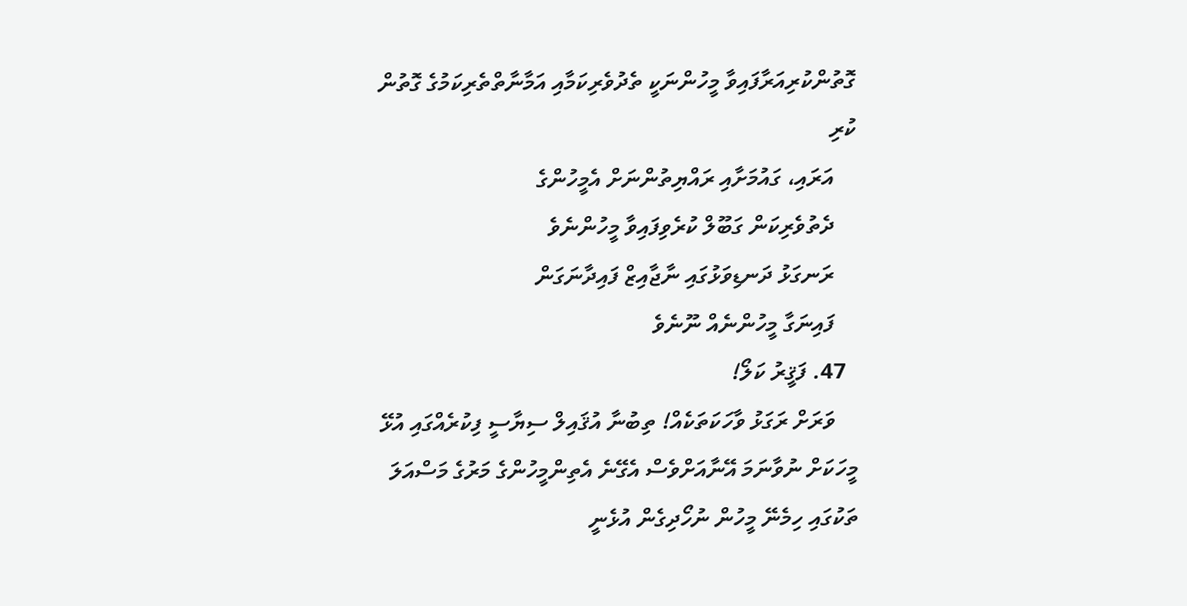ގޮތުންކުރިއަރާފައިވާ މީހުންނަކީ ތެދުވެރިކަމާއި އަމާނާތްތެރިކަމުގެ ގޮތުން ކުރި
    އަރައި، ގައުމަށާއި ރައްޔިތުންނަށް އެމީހުންގެ
    ދެތުވެރިކަން ގަބޫލް ކުރެވިފައިވާ މީހުންނެވެ
    ރަނގަޅު ދަނޑިވަޅުގައި ނާޖާއިޒް ފައިދާނަގަން
    ފައިނަގާ މީހުންނެއް ނޫނެވެ
  47. ފަޤީރު ކަލޯ!
    ވަރަށް ރަގަޅު ވާހަކަތަކެއް! ތިބުނާ އުޤައިލް ސިޔާސީ ފިކުރެއްގައި އުޅޭ މީހަކަށް ނުވާނަމަ އޭނާއަށްވެސް އެގޭނެ އެތިންމީހުންގެ މަރުގެ މަސްއަލަ ތަކުގައި ހިމެނޭ މީހުން ނުހޯދިގެން އުޅެނީ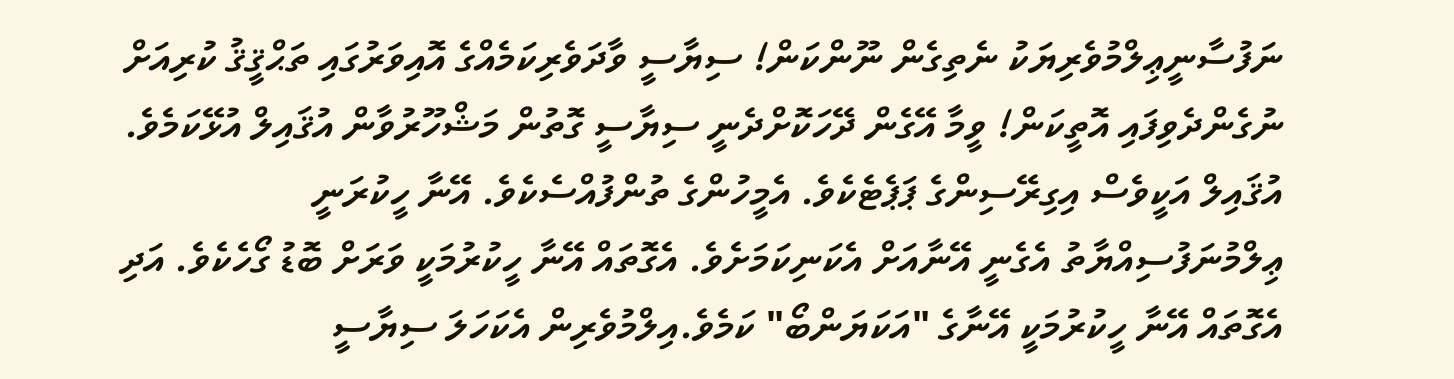ނަފުސާނީޢިލްމުވެރިޔަކު ނެތިގެން ނޫންކަން! ސިޔާސީ ވާދަވެރިކަމެއްގެ އޮއިވަރުގައި ތަޙްޤީޤު ކުރިއަށް ނުގެންދެވިފައި އޮތީކަން! ވީމާ އޭގެން ދޭހަކޮށްދެނީ ސިޔާސީ ގޮތުން މަޝްހޫރުވާން އުޤައިލް އުޅޭކަމެވެ. އުޤައިލް އަކީވެސް އިގިރޭސިންގެ ޕަޕެޓެކެވެ. އެމީހުންގެ ތުންފުއްސެކެވެ. އޭނާ ހީކުރަނީ ޢިލްމުނަފުސިއްޔާތު އެގެނީ އޭނާއަށް އެކަނިކަމަށެވެ. އެގޮތައް އޭނާ ހީކުރުމަކީ ވަރަށް ބޮޑު ގޯހެކެވެ. އަދި އެގޮތައް އޭނާ ހީކުރުމަކީ އޭނާގެ "އަކަޔަންބޯ" ކަމެވެ.އިލްމުވެރިން އެކަހަލަ ސިޔާސީ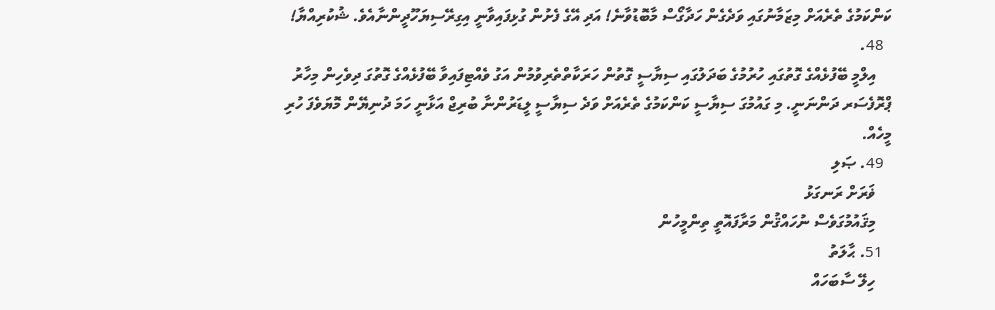ކަންކަމުގެ ތެރެއަށް މިޒަމާނުގައި ވަދެގެން ހަދާގޯސް މާބޮޑުވާނެ! އަދި އޭގެ ފެށުން ގުޅިފައިވާނީ އިގިރޭސިޔަހޫދީންނާއެވެ. ޝުކުރިއްޔާ!
  48.
    އިލްމީ ބޭފުޅެއްގެ ގޮތުގައި ހުރުމުގެ ބަދަލުގައި ސިޔާސީ ގޮތުން ހަރަކާތްތެރިވުމުން އަގު ވެއްޓިފައިވާ ބޭފުޅެއްގެ ގޮތުގަ ދިވެހިން މިހާރު ޕްރޮފެސަރ ދަންނަނީ. މި ގައުމުގަ ސިޔާސީ ކަންކަމުގެ ތެރެއަށް ވަދެ ސިޔާސީ ލީޑަރުންނާ ބުރިޖް އަޅާނީ ހަމަ ދުނިޔޭން މޮޔަވެފަ ހުރި މީހެއް.
  49. ޞަލި
    ޥަރަށް ރަނގަޅު
    މިޤައުމުގަވެސް ނުހައްޤުން މަރާފައޮތީ ތިންމީހުން
  51. ޙާލަތު
    ހިލޭ ސާބަހައް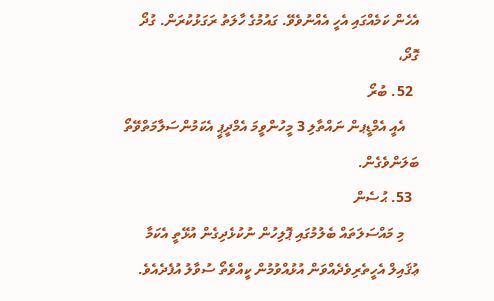އެހެން ކަމެއްގައި އެހީ އެއްނުވެވޭ. ގައުމުގެ ހާލަތު ރަގަޅުކުރަން. ގުދޯ ގޮދޯ،
  52. ބުރޯ
    އެއީ އެމްޑީޕން ނައްތާލި 3 މީހުންވީމަ އެމްދީޕީ އެކަމުންސަލާމަތްވޭތޯ ބަލަންވެގެން.
  53. ޙުސެން
    މި މައްސަލަތައް ބެލުމުގައި ޕޮލިހުން ނުކުޅެދިގެން އުޅޭތީ އެކަމާ ޢުޤައިލް އެހީތެރިވެދެއްވަން އުޅުއްވުމުން ކީއްވެތޯ ސުވާލު އުފެދެއެވެ.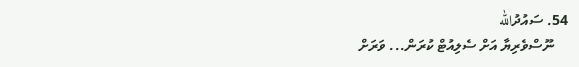54. ސައުދުالله
    ނޫސްވެރިޔާ އަށް ސެލިއުޓް ކުރަން... ވަރަށް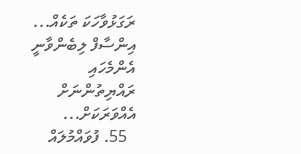ރަގަޅުވާހަކަ ތަކެއް... އިންސާފް ލިބެންވާނީ އެންމެހައި ރައްޔިތުންނަށް އެއްވަރަކަށް...
  55. ފުވައްމުލައް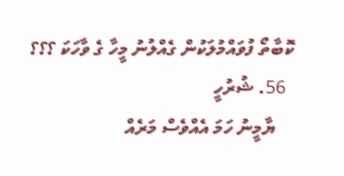ކޮބާތޯ ފުވައްމުލަކުން ގެއްލުނު މީހާ ގެ ވާހަކަ ؟؟؟
  56. ޝުރުހީ
    ޔާމީނު ހަމަ އެއްވެސް މަރެއް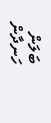ބަލަން ހަނދާން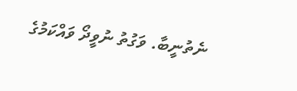ނެތުނީބާ. ވަގުތު ނުވީދޯ ވައްކަމުގެ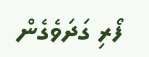ފޯރި ގަދަވެގެން